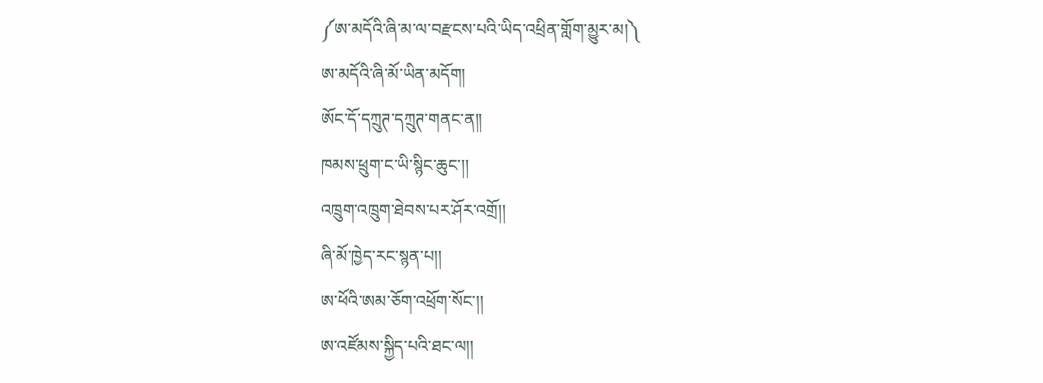༼ཨ་མདོའི་ཞི་མ་ལ་བརྫངས་པའི་ཡིད་འཕྲིན་གློག་མྱུར་མ།༽
ཨ་མདོའི་ཞི་མོ་ཡིན་མདོག།
ཨོང་དོ་དཀྲུཊ་དཀྲུཊ་གནང་ན།།
ཁམས་ཕྲུག་ང་ཡི་སྙིང་ཆུང་།།
འཁྲུག་འཁྲུག་ཐེབས་པར་ཤོར་འགྲོ།།
ཞི་མོ་ཁྱེད་རང་སྙན་པ།།
ཨ་ཕོའི་ཨམ་ཅོག་འཕྲོག་སོང་།།
ཨ་འཛོམས་སྐྱིད་པའི་ཐང་ལ།།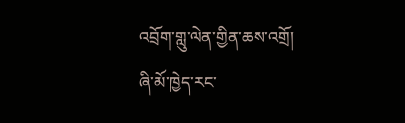འབྲོག་གླུ་ལེན་གྱིན་ཆས་འགྲོ།
ཞི་མོ་ཁྱེད་རང་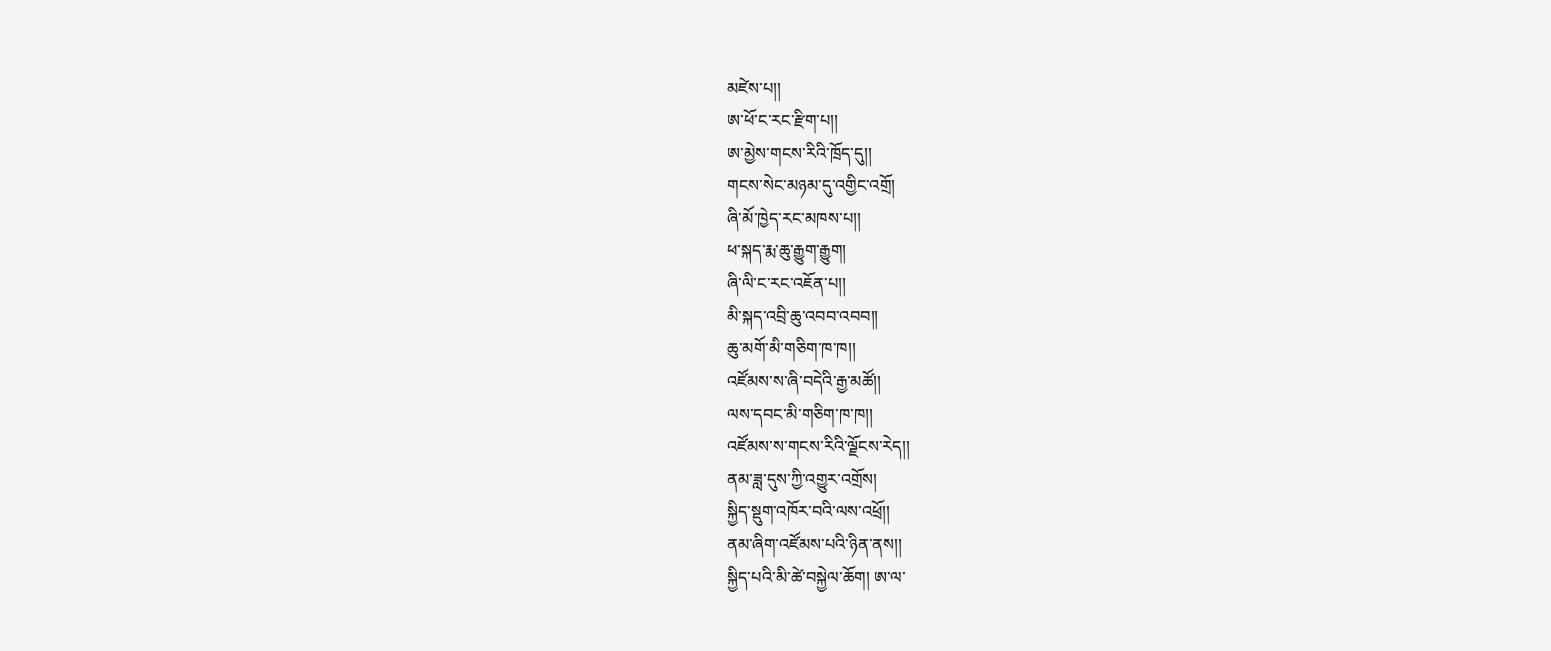མཛེས་པ།།
ཨ་ཕོ་ང་རང་རྫིག་པ།།
ཨ་མྱེས་གངས་རིའི་ཁྲོད་དུ།།
གངས་སེང་མཉམ་དུ་འགྱིང་འགྲོ།
ཞི་མོ་ཁྱེད་རང་མཁས་པ།།
ཕ་སྐད་རྨ་ཆུ་རྒྱུག་རྒྱུག།
ཞི་ལི་ང་རང་འཇོན་པ།།
མི་སྐད་འབྲི་ཆུ་འབབ་འབབ།།
ཆུ་མགོ་མི་གཅིག་ཁ་ཁ།།
འཛོམས་ས་ཞི་བདེའི་རྒྱ་མཚོ།།
ལས་དབང་མི་གཅིག་ཁ་ཁ།།
འཛོམས་ས་གངས་རིའི་ལྗོངས་རེད།།
ནམ་ཟླ་དུས་ཀྱི་འགྱུར་འགྲོས།
སྐྱིད་སྡུག་འཁོར་བའི་ལས་འཕྲོ།།
ནམ་ཞིག་འཛོམས་པའི་ཉིན་ནས།།
སྐྱིད་པའི་མི་ཚེ་བསྐྱེལ་ཆོག། ཨ་ལ་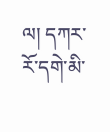ལ། དཀར་རོ་དགེ་མི་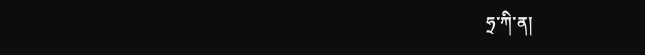ཧྲ་ཀི་ན།